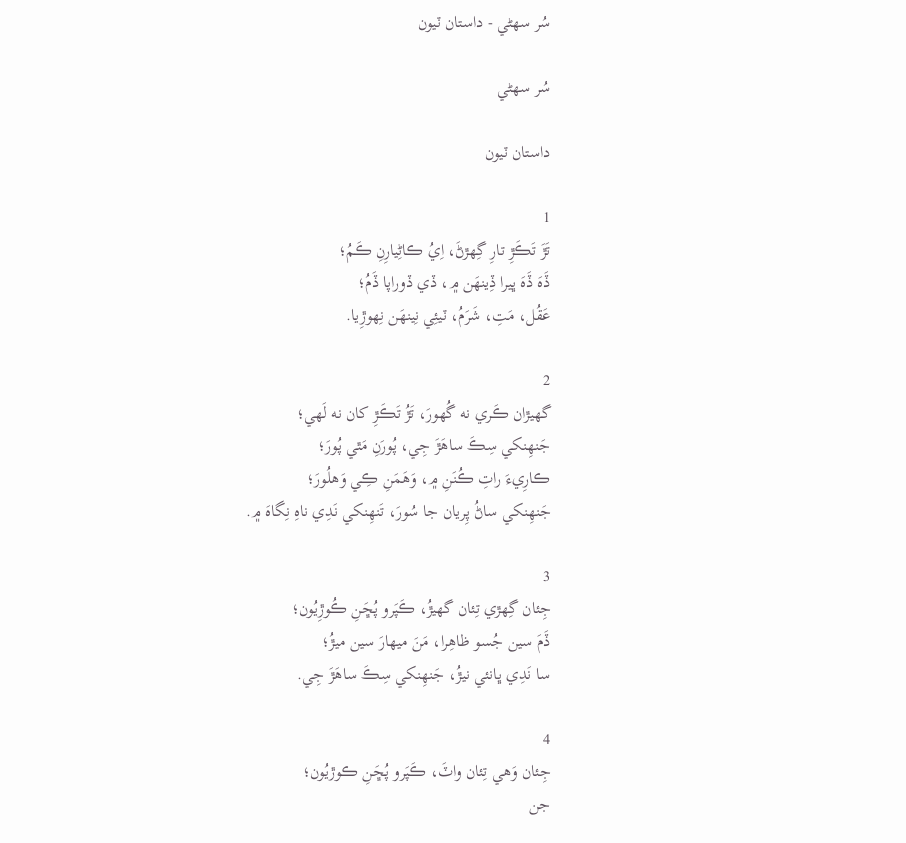سُر سهڻي - داستان ٽيون

سُر سهڻي

داستان ٽيون

1
تَڙَ تَڪَڙِ تارِ گِھڙڻَ، اِيُ ڪاڻِيارِنِ ڪَمُ؛
ڏَهَ ڏَهَ ڀيرا ڏِينهَن ۾، ڏي ڏوراپا ڏَمُ؛
عَقُل، مَتِ، شَرَمُ، ٽيئِي نِينهَن نِهوڙِيا.

2
گھيڙان ڪَري نه گُھورَ، تَڙُ تَڪَڙِ کان نه لَهي؛
جَنهِنکي سِڪَ ساهَڙَ جِي، پُورَنِ مَٿي پُورَ؛
ڪارِيءَ راتِ ڪُنَنِ ۾، وَهَمَنِ ڪِي وَهلُورَ؛
جَنهِنکي ساڻُ پِريان جا سُورَ، تَنهِنکي نَدِي ناهِ نِگاهَ ۾.

3
جِئان گِھڙي تِئان گھيڙُ، ڪَپَرو پُڇَنِ ڪُوڙِيُون؛
ڏَمَ سين جُسو ظاهِرا، مَنَ ميهارَ سين ميڙُ؛
سا نَدِي ڀانئي نيڙُ، جَنهِنکي سِڪَ ساهَڙَ جِي.

4
جِئان وَهي تِئان واٽَ، ڪَپَرو پُڇَنِ ڪوڙيُون؛
جن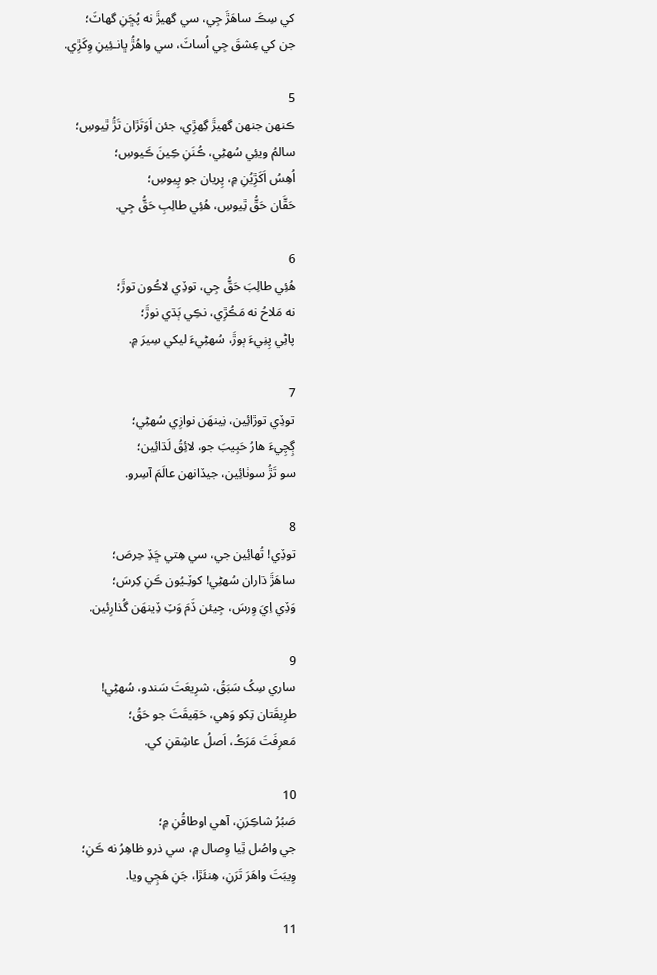کي سِڪَ ساهَڙَ جِي، سي گھيڙَ نه پُڇَنِ گھاٽَ؛
جن کي عِشقَ جِي اُساٽَ، سي واهُڙُ ڀانـئِينِ وِکَڙِي.

5
ڪنهن جنهن گھيڙَ گِھڙِي، جئن اَوَتَڙان تَڙُ ٿِيوسِ؛
سالمُ ويئِي سُهڻِي، ڪُنَنِ ڪِينَ ڪَيوسِ؛
اُهِسُ اَکَڙِيُنِ ۾، پِريان جو پِيوسِ؛
حَقَّان حَقُّ ٿِيوسِ، هُئِي طالِبِ حَقُّ جِي.

6
هُئِي طالِبَ حَقُّ جِي، توڏِي لاڪُون توڙَ؛
نه مَلاحُ نه مَڪُڙِي، نڪِي ٻَڌي نوڙَ؛
پاڻِي پِنِيءَ ٻوڙَ، سُهڻِيءَ ليکي سِيرَ ۾.

7
توڏِي توڙائِين، نِينهَن نوازِي سُهڻِي؛
ڳِچِيءَ هارُ حَبِيبَ جو، لائِقُ لَڌائِين؛
سو تَڙُ سوٺائِين، جيڏانهن عالَمَ آسِرو.

8
توڏِي! تُهائِين جي، سي هِتي ڇَڏِ حِرصَ؛
ساهَڙَ ڌاران سُهڻِي! کوٽِـيُون ڪَنِ کِرسَ؛
وَڏِي اِيَ وِرسَ، جِيئن ڏَمَ وَٽِ ڏِينهَن گُذارِئين.

9
ساري سِکُ سَبَقُ، شرِيعَتَ سَندو، سُهڻِي!
طرِيقَتان تِکو وَهي، حَقِيقَتَ جو حَقُ؛
مَعرِفَتَ مَرَڪُ، اَصلُ عاشِقنِ کي.

10
صَبُرُ شاڪِرَنِ، آهي اوطاقُنِ ۾؛
جي واصُل ٿِيا وِصال ۾، سي ذرو ظاهِرُ نه ڪَنِ؛
وِيبَتَ واهَرَ تَرَنِ، هِنئَڙا، جَنِ هَڄِي ويا.

11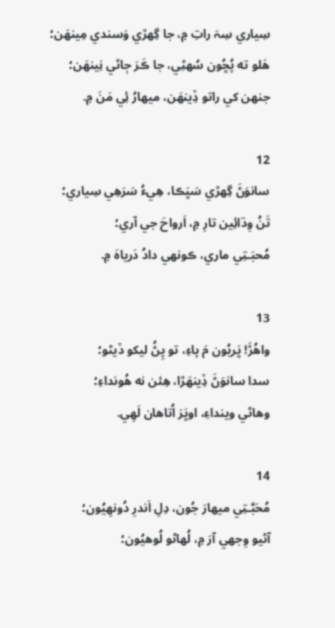سِياري سِہَ راتِ ۾، جا گِھڙي وَسندي مِينهَن؛
هَلو ته پُڇُون سُهڻِي، جا ڪَرَ ڄاڻي نِينهَن؛
جنهن کي راتو ڏِينهَن، ميهارُ ئِي مَنَ ۾.

12
سانوَڻَ گِهڙي سَڀَڪا، هِيءُ سَرَهِي سِياري؛
تَنُ وِڌائِين تارِ ۾، اَرواحَ جي آري؛
مُحبَـتِي ماري، ڪونهي دادُ دَرياهَ ۾.

13
واهُڙَ! ڀَريُون مَ پاءِ، تو پِڻُ ليکو ڏيڻو؛
سدا سانوَڻَ ڏِينهَڙا، هِئن نه هُونداءِ؛
وهاڻي وينداءِ، اوڀَرَ اُتاهان لَهِي.

14
مُحَبَّـتِي ميهارَ جُون، دِلِ اَندرِ دُونهِيُون؛
آڻيو وِجھي آرَ ۾، لُهاڻو لُوهيُون؛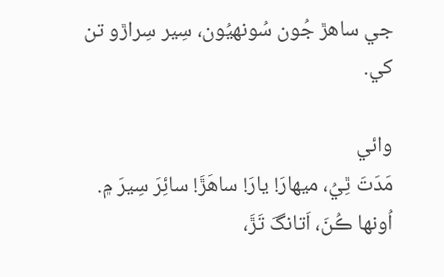جي ساهڙ جُون سُونهيُون، سِير سِراڙو تن کي.

وائي
مَدَتَ ٿِيُ، ميهارَ! يارَ! ساهَڙَ! سائِرَ سِيرَ ۾.
اُونها ڪُنَ، اَتانگَ تَڙَ،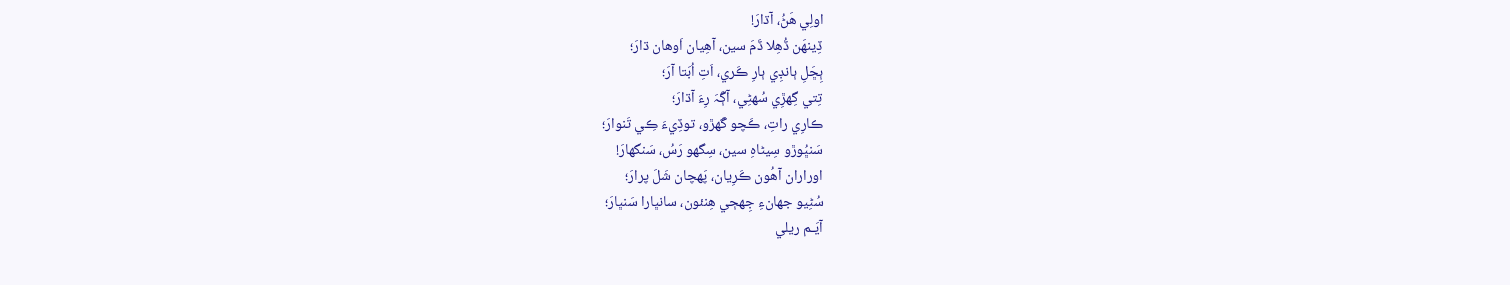اولِي هَڻُ، آڌارَ!
ڏِينهَن ڏُهِلا ڏَمَ سين، آهِيان اَوهان ڌارَ؛
ٻِڇَلِ ٻانڊِي ٻارِ ڪَري، اَتِ اُبَتا آرَ؛
تِتي گِھڙِي سُهڻِي، آڳَہَ رِءَ آڌارَ؛
ڪارِي راتِ، ڪَچو گَھڙو، توڏِيءَ ڪِي تَنوارَ؛
سَنڀُوڙو سِيڻاهِ سين، سِگھو رَسُ، سَنگھارَ!
اوراران آهُون ڪَرِيان، پَهچان شَلَ پرارَ؛
سُڻِيو جھانءِ جِھڄي هِنئون، سانڀارا سَنڀارَ؛
آيَـم ريلي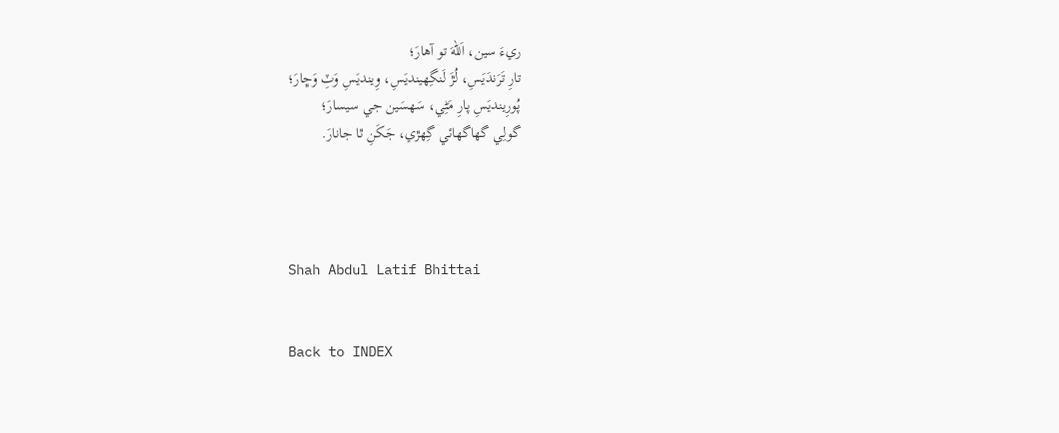ريءَ سين، اَللهَ تو آهارَ؛
تارِ تَرَندَيَسِ، لُڙَ لَنگِھينديَسِ، وِينديَسِ وَٽِ وَڇارَ؛
پُورِينديَسِ پارِ مَڻِي، سَهسَين جي سيسارَ؛
گولِي گھاگھائي گِھڙي، جَکَنِ ٿا جانارَ.




Shah Abdul Latif Bhittai


Back to INDEX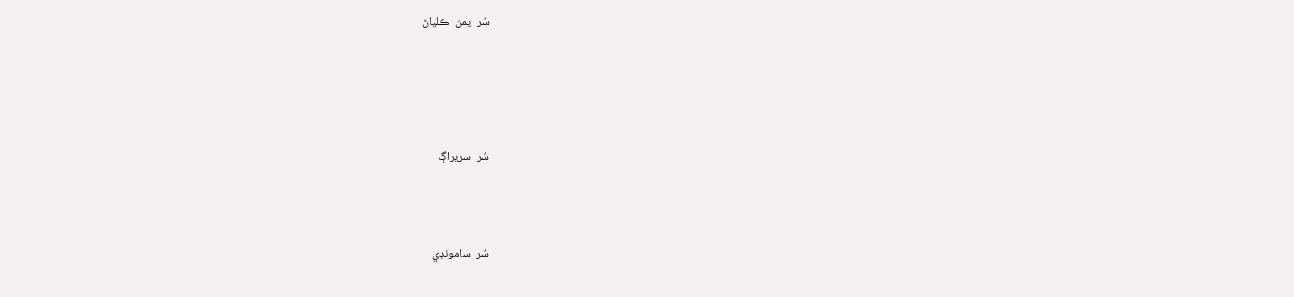سُر  يمن  ڪلياڻ






سُر  سريراڳ




سُر  سامونڊي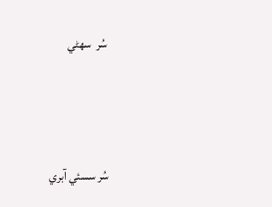سُر  سهڻي




سُر سسئي آبري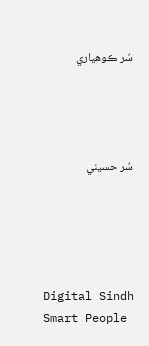سُر ڪوهياري




سُر حسيني





Digital Sindh
Smart People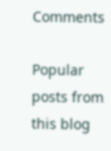Comments

Popular posts from this blog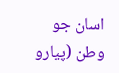اسان جو وطن (پيارو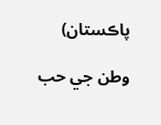پاڪستان)

وطن جي حب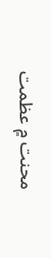محنت ۾ عظمت